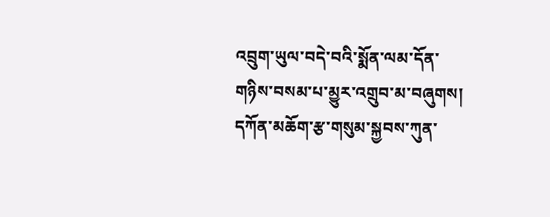འབྲུག་ཡུལ་བདེ་བའི་སྨོན་ལམ་དོན་གཉིས་བསམ་པ་མྱུར་འགྲུབ་མ་བཞུགས།
དཀོན་མཆོག་རྩ་གསུམ་སྐྱབས་ཀུན་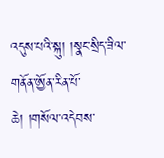འདུས་པའི་སྐུ། །སྣང་སྲིད་ཟིལ་གནོན་ཨྱོན་རིན་པོ་ཆེ། །གསོལ་འདེབས་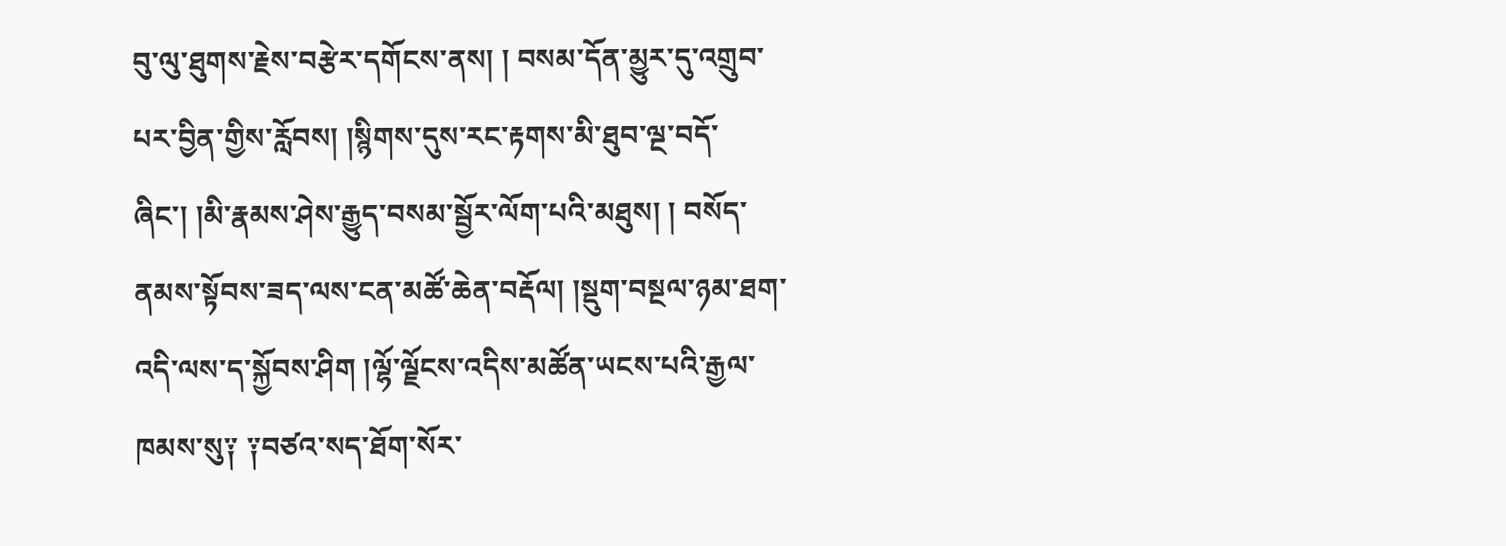བུ་ལུ་ཐུགས་རྗེས་བརྩེར་དགོངས་ནས། ། བསམ་དོན་མྱུར་དུ་འགྲུབ་པར་བྱིན་གྱིས་རློབས། །སྙིགས་དུས་རང་རྟགས་མི་ཐུབ་ལྔ་བདོ་ཞིང་། །མི་རྣམས་ཤེས་རྒྱུད་བསམ་སྦྱོར་ལོག་པའི་མཐུས། ། བསོད་ནམས་སྟོབས་ཟད་ལས་ངན་མཚོ་ཆེན་བརྡོལ། །སྡུག་བསྔལ་ཉམ་ཐག་འདི་ལས་ད་སྐྱོབས་ཤིག །ལྷོ་ལྗོངས་འདིས་མཚོན་ཡངས་པའི་རྒྱལ་ཁམས་སུ༑ ༑བཙའ་སད་ཐོག་སོར་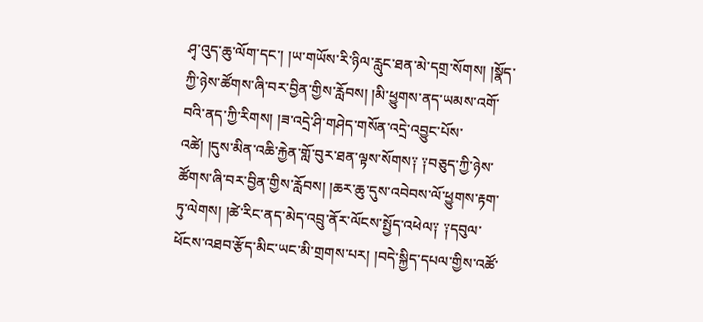ཤྭ་འུད་ཆུ་ལོག་དང་། །ཡ་གཡོས་རི་ཉིལ་རླུང་ཐན་མེ་དགྲ་སོགས། །སྣོད་ཀྱི་ཉེས་ཚོགས་ཞི་བར་བྱིན་གྱིས་རློབས། །མི་ཕྱུགས་ནད་ཡམས་འགོ་བའི་ནད་ཀྱི་རིགས། །ཟ་འདྲེ་ཤི་གཤེད་གསོན་འདྲེ་འབྱུང་པོས་འཚེ། །དུས་མིན་འཆི་རྐྱེན་གློ་བུར་ཐན་ལྟས་སོགས༑ ༑བཅུད་ཀྱི་ཉེས་ཚོགས་ཞི་བར་བྱིན་གྱིས་རློབས། །ཆར་ཆུ་དུས་འབེབས་ལོ་ཕྱུགས་རྟག་ཏུ་ལེགས། །ཚེ་རིང་ནད་མེད་འབྲུ་ནོར་ལོངས་སྤྱོད་འཕེལ༑ ༑དབུལ་ཕོངས་འཐབ་རྩོད་མིང་ཡང་མི་གྲགས་པར། །བདེ་སྐྱིད་དཔལ་གྱིས་འཚོ་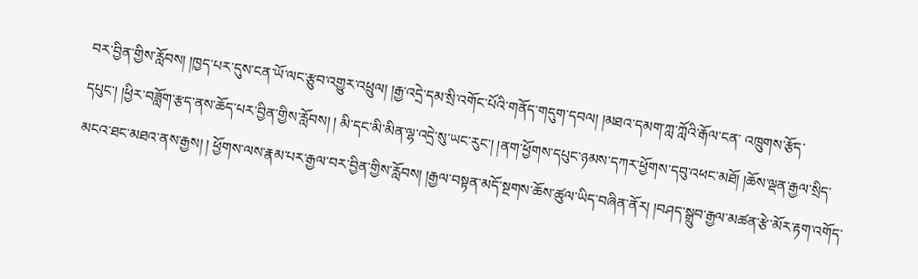བར་བྱིན་གྱིས་རློབས། །ཁྱད་པར་དུས་ངན་ཡོ་ལང་རྩུབ་འགྱུར་འཕྲུལ། །རྒྱ་འདྲེ་དམ་སྲི་འགོང་པོའི་གནོད་གདུག་དབལ། །མཐའ་དམག་ཀླ་ཀློའི་རྒོལ་ངན་ འཁྲུགས་རྩོད་དཔུང་། །ཕྱིར་བཟློག་རྩད་ནས་ཆོད་པར་བྱིན་གྱིས་རློབས། ། མི་དང་མི་མིན་ལྷ་འདྲེ་སུ་ཡང་རུང་། །ནག་ཕྱོགས་དཔུང་ཉམས་དཀར་ཕྱོགས་དབུ་འཕང་མཐོ། །ཆོས་ལྡན་རྒྱལ་སྲིད་མངའ་ཐང་མཐའ་ནས་རྒྱས། ། ཕྱོགས་ལས་རྣམ་པར་རྒྱལ་བར་བྱིན་གྱིས་རློབས། །རྒྱལ་བསྟན་མདོ་སྔགས་ཆོས་ཚུལ་ཡིད་བཞིན་ནོར། །བཤད་སྒྲུབ་རྒྱལ་མཚན་རྩེ་མོར་རྟག་འགོད་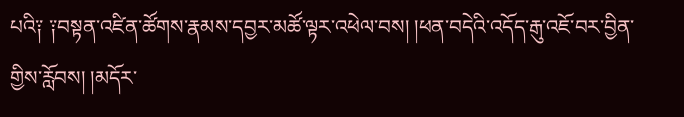པའི༑ ༑བསྟན་འཛིན་ཚོགས་རྣམས་དབྱར་མཚོ་ལྟར་འཕེལ་བས། །ཕན་བདེའི་འདོད་རྒུ་འཇོ་བར་བྱིན་གྱིས་རློབས། །མདོར་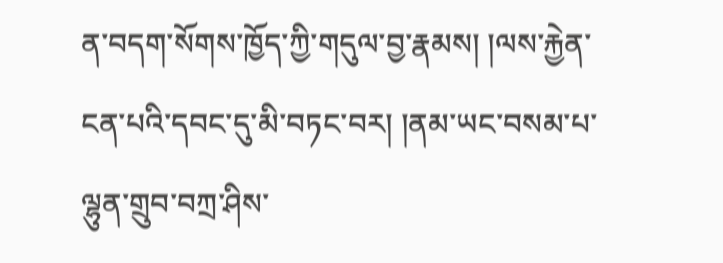ན་བདག་སོགས་ཁྱོད་ཀྱི་གདུལ་བྱ་རྣམས། །ལས་རྐྱེན་ངན་པའི་དབང་དུ་མི་བཏང་བར། །ནམ་ཡང་བསམ་པ་ལྷུན་གྲུབ་བཀྲ་ཤིས་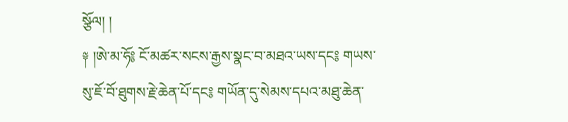སྩོལ། །
༈ །ཨེ་མ་ཧོ༔ ངོ་མཚར་སངས་རྒྱས་སྣང་བ་མཐའ་ཡས་དང༔ གཡས་སུ་ཇོ་བོ་ཐུགས་རྗེ་ཆེན་པོ་དང༔ གཡོན་དུ་སེམས་དཔའ་མཐུ་ཆེན་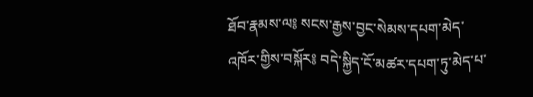ཐོབ་རྣམས་ལ༔ སངས་རྒྱས་བྱང་སེམས་དཔག་མེད་འཁོར་གྱིས་བསྐོར༔ བདེ་སྐྱིད་ངོ་མཚར་དཔག་ཏུ་མེད་པ་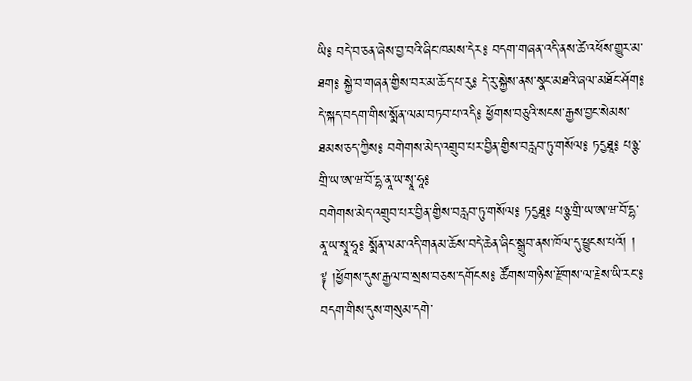ཡི༔ བདེ་བ་ཅན་ཞེས་བྱ་བའི་ཞིང་ཁམས་དེར༔ བདག་གཞན་འདི་ནས་ཚེ་འཕོས་གྱུར་མ་ཐག༔ སྐྱེ་བ་གཞན་གྱིས་བར་མ་ཆོད་པ་རུ༔ དེ་རུ་སྐྱེས་ནས་སྣང་མཐའི་ཞལ་མཐོང་ཤོག༔ དེ་སྐད་བདག་གིས་སྨོན་ལམ་བཏབ་པ་འདི༔ ཕྱོགས་བཅུའི་སངས་རྒྱས་བྱང་སེམས་ཐམས་ཅད་ཀྱིས༔ བགེགས་མེད་འགྲུབ་པར་བྱིན་གྱིས་བརླབ་ཏུ་གསོལ༔ ཏདྱཐཱ༔ པཉྩ་གྲི་ཡ་ཨ་ཝ་བོ་དྷ་ནཱ་ཡ་སྭཱ་ཧཱ༔
བགེགས་མེད་འགྲུབ་པར་བྱིན་གྱིས་བརླབ་ཏུ་གསོལ༔ ཏདྱཐཱ༔ པཉྩ་གྲི་ཡ་ཨ་ཝ་བོ་དྷ་ནཱ་ཡ་སྭཱ་ཧཱ༔ སྨོན་ལམ་འདི་གནམ་ཆོས་བདེ་ཆེན་ཞིང་སྒྲུབ་ནས་ཁོལ་དུ་ཕྱུངས་པའོ། །
༈ །ཕྱོགས་དུས་རྒྱལ་བ་སྲས་བཅས་དགོངས༔ ཚོགས་གཉིས་རྫོགས་ལ་རྗེས་ཡི་རང་༔ བདག་གིས་དུས་གསུམ་དགེ་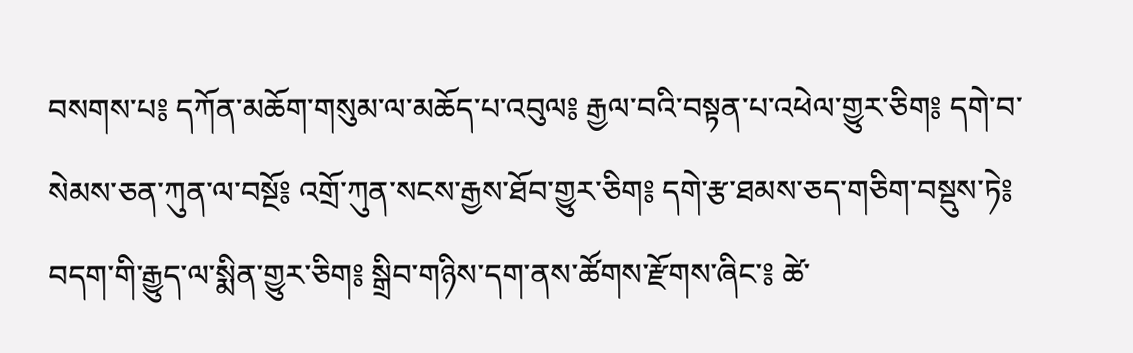བསགས་པ༔ དཀོན་མཆོག་གསུམ་ལ་མཆོད་པ་འབུལ༔ རྒྱལ་བའི་བསྟན་པ་འཕེལ་གྱུར་ཅིག༔ དགེ་བ་སེམས་ཅན་ཀུན་ལ་བསྔོ༔ འགྲོ་ཀུན་སངས་རྒྱས་ཐོབ་གྱུར་ཅིག༔ དགེ་རྩ་ཐམས་ཅད་གཅིག་བསྡུས་ཏེ༔ བདག་གི་རྒྱུད་ལ་སྨིན་གྱུར་ཅིག༔ སྒྲིབ་གཉིས་དག་ནས་ཚོགས་རྫོགས་ཞིང་༔ ཚེ་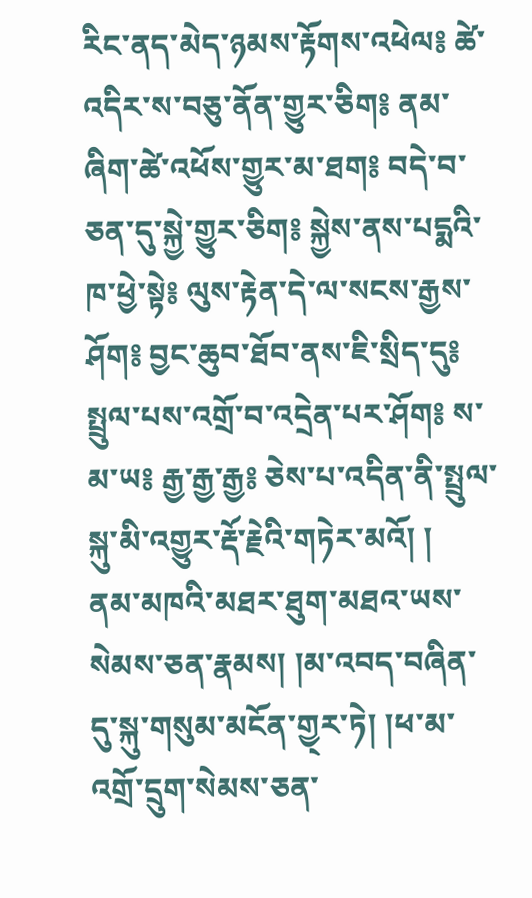རིང་ནད་མེད་ཉམས་རྟོགས་འཕེལ༔ ཚེ་འདིར་ས་བཅུ་ནོན་གྱུར་ཅིག༔ ནམ་ཞིག་ཚེ་འཕོས་གྱུར་མ་ཐག༔ བདེ་བ་ཅན་དུ་སྐྱེ་གྱུར་ཅིག༔ སྐྱེས་ནས་པདྨའི་ཁ་ཕྱེ་སྟེ༔ ལུས་རྟེན་དེ་ལ་སངས་རྒྱས་ཤོག༔ བྱང་ཆུབ་ཐོབ་ནས་ཇི་སྲིད་དུ༔ སྤྲུལ་པས་འགྲོ་བ་འདྲེན་པར་ཤོག༔ ས་མ་ཡ༔ རྒྱ་རྒྱ་རྒྱ༔ ཅེས་པ་འདིན་ནི་སྤྲུལ་སྐུ་མི་འགྱུར་རྡོ་རྗེའི་གཏེར་མའོ། །
ནམ་མཁའི་མཐར་ཐུག་མཐའ་ཡས་སེམས་ཅན་རྣམས། །མ་འབད་བཞིན་དུ་སྐུ་གསུམ་མངོན་གྱ྄ར་ཏེ། །ཕ་མ་འགྲོ་དྲུག་སེམས་ཅན་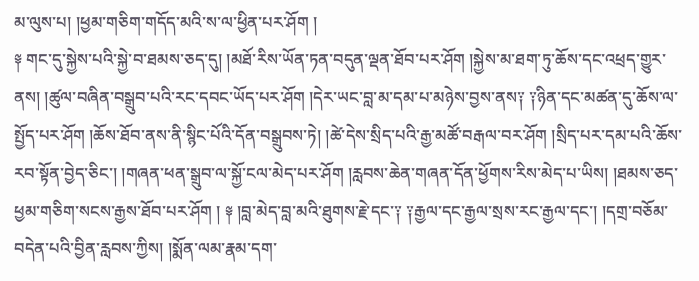མ་ལུས་པ། །ཕྱམ་གཅིག་གདོད་མའི་ས་ལ་ཕྱིན་པར་ཤོག །
༈ གང་དུ་སྐྱེས་པའི་སྐྱེ་བ་ཐམས་ཅད་དུ། །མཐོ་རིས་ཡོན་ཏན་བདུན་ལྡན་ཐོབ་པར་ཤོག །སྐྱེས་མ་ཐག་ཏུ་ཆོས་དང་འཕྲད་གྱུར་ནས། །ཚུལ་བཞིན་བསྒྲུབ་པའི་རང་དབང་ཡོད་པར་ཤོག །དེར་ཡང་བླ་མ་དམ་པ་མཉེས་བྱས་ནས༑ ༑ཉིན་དང་མཚན་དུ་ཆོས་ལ་སྤྱོད་པར་ཤོག །ཆོས་ཐོབ་ནས་ནི་སྙིང་པོའི་དོན་བསྒྲུབས་ཏེ། །ཚེ་དེས་སྲིད་པའི་རྒྱ་མཚོ་བརྒལ་བར་ཤོག །སྲིད་པར་དམ་པའི་ཆོས་རབ་སྟོན་བྱེད་ཅིང་། །གཞན་ཕན་སྒྲུབ་ལ་སྐྱོ་ངལ་མེད་པར་ཤོག །རླབས་ཆེན་གཞན་དོན་ཕྱོགས་རིས་མེད་པ་ཡིས། །ཐམས་ཅད་ཕྱམ་གཅིག་སངས་རྒྱས་ཐོབ་པར་ཤོག ། ༈ །བླ་མེད་བླ་མའི་ཐུགས་རྗེ་དང་༑ ༑རྒྱལ་དང་རྒྱལ་སྲས་རང་རྒྱལ་དང་། །དགྲ་བཅོམ་བདེན་པའི་བྱིན་རླབས་ཀྱིས། །སྨོན་ལམ་རྣམ་དག་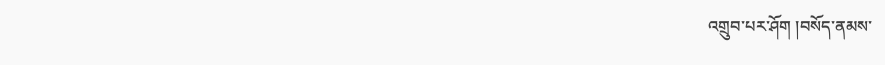འགྲུབ་པར་ཤོག །བསོད་ནམས་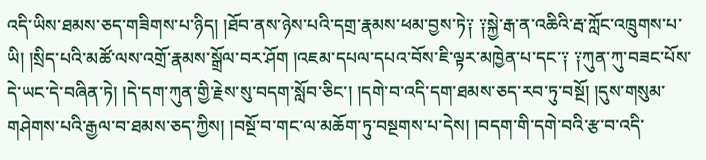འདི་ཡིས་ཐམས་ཅད་གཟིགས་པ་ཉིད། །ཐོབ་ནས་ཉེས་པའི་དགྲ་རྣམས་ཕམ་བྱས་ཏེ༑ ༑སྐྱེ་རྒ་ན་འཆིའི་རྦ་ཀློང་འཁྲུགས་པ་ཡི། །སྲིད་པའི་མཚོ་ལས་འགྲོ་རྣམས་སྒྲོལ་བར་ཤོག །འཇམ་དཔལ་དཔའ་བོས་ཇི་ལྟར་མཁྱེན་པ་དང་༑ ༑ཀུན་ཀུ་བཟང་པོས་དེ་ཡང་དེ་བཞིན་ཏེ། །དེ་དག་ཀུན་གྱི་རྗེས་སུ་བདག་སློབ་ཅིང་། །དགེ་བ་འདི་དག་ཐམས་ཅད་རབ་ཏུ་བསྔོ། །དུས་གསུམ་གཤེགས་པའི་རྒྱལ་བ་ཐམས་ཅད་ཀྱིས། །བསྔོ་བ་གང་ལ་མཆོག་ཏུ་བསྔགས་པ་དེས། །བདག་གི་དགེ་བའི་རྩ་བ་འདི་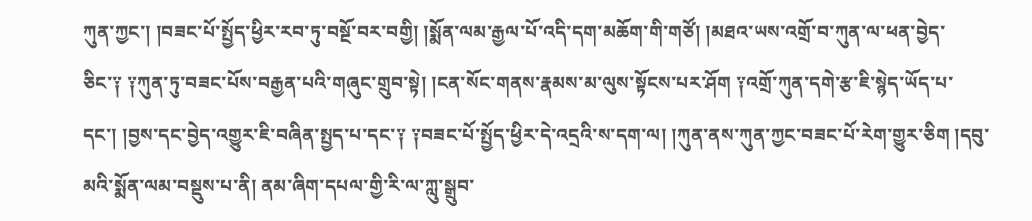ཀུན་ཀྱང་། །བཟང་པོ་སྤྱོད་ཕྱིར་རབ་ཏུ་བསྔོ་བར་བགྱི། །སྨོན་ལམ་རྒྱལ་པོ་འདི་དག་མཆོག་གི་གཙོ། །མཐའ་ཡས་འགྲོ་བ་ཀུན་ལ་ཕན་བྱེད་ཅིང་༑ ༑ཀུན་ཏུ་བཟང་པོས་བརྒྱན་པའི་གཞུང་གྲུབ་སྟེ། །ངན་སོང་གནས་རྣམས་མ་ལུས་སྟོངས་པར་ཤོག ༑འགྲོ་ཀུན་དགེ་རྩ་ཇི་སྙེད་ཡོད་པ་དང་། །བྱས་དང་བྱེད་འགྱུར་ཇི་བཞིན་སྤྱད་པ་དང་༑ ༑བཟང་པོ་སྤྱོད་ཕྱིར་དེ་འདྲའི་ས་དག་ལ། །ཀུན་ནས་ཀུན་ཀྱང་བཟང་པོ་རེག་གྱུར་ཅིག །དབུ་མའི་སྨོན་ལམ་བསྡུས་པ་ནི། ནམ་ཞིག་དཔལ་གྱི་རི་ལ་ཀླུ་སྒྲུབ་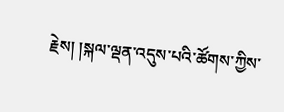རྗེས། །སྐལ་ལྡན་འདུས་པའི་ཚོགས་ཀྱིས་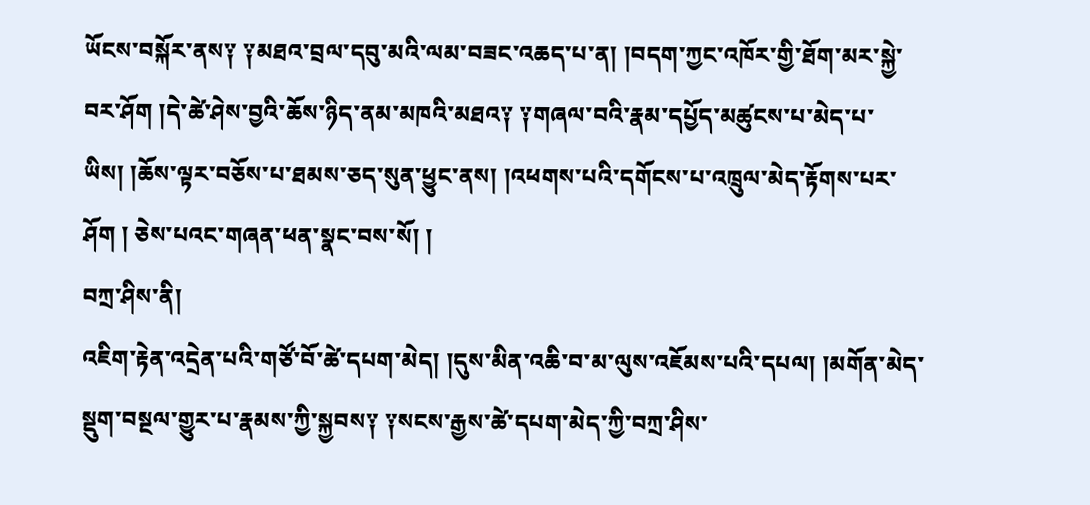ཡོངས་བསྐོར་ནས༑ ༑མཐའ་བྲལ་དབུ་མའི་ལམ་བཟང་འཆད་པ་ན། །བདག་ཀྱང་འཁོར་གྱི་ཐོག་མར་སྐྱེ་བར་ཤོག །དེ་ཚེ་ཤེས་བྱའི་ཆོས་ཉིད་ནམ་མཁའི་མཐའ༑ ༑གཞལ་བའི་རྣམ་དཔྱོད་མཚུངས་པ་མེད་པ་ཡིས། །ཆོས་ལྟར་བཅོས་པ་ཐམས་ཅད་སུན་ཕྱུང་ནས། །འཕགས་པའི་དགོངས་པ་འཁྲུལ་མེད་རྟོགས་པར་ཤོག ། ཅེས་པའང་གཞན་ཕན་སྣང་བས་སོ། །
བཀྲ་ཤིས་ནི།
འཇིག་རྟེན་འདྲེན་པའི་གཙོ་བོ་ཚེ་དཔག་མེད། །དུས་མིན་འཆི་བ་མ་ལུས་འཇོམས་པའི་དཔལ། །མགོན་མེད་སྡུག་བསྔལ་གྱུར་པ་རྣམས་ཀྱི་སྐྱབས༑ ༑སངས་རྒྱས་ཚེ་དཔག་མེད་ཀྱི་བཀྲ་ཤིས་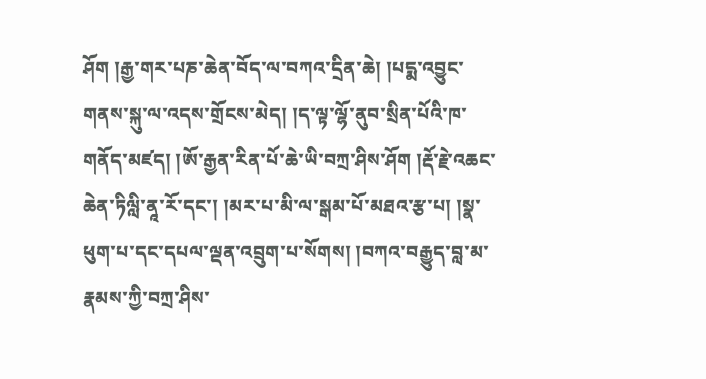ཤོག །རྒྱ་གར་པཎ་ཆེན་བོད་ལ་བཀའ་དྲིན་ཆེ། །པདྨ་འབྱུང་གནས་སྐུ་ལ་འདས་གྲོངས་མེད། །ད་ལྟ་ལྷོ་ནུབ་སྲིན་པོའི་ཁ་གནོད་མཛད། །ཨོ་རྒྱན་རིན་པོ་ཆེ་ཡི་བཀྲ་ཤིས་ཤོག །རྡོ་རྗེ་འཆང་ཆེན་ཏིལླི་ནཱ་རོ་དང་། །མར་པ་མི་ལ་སྒམ་པོ་མཐའ་རྩ་པ། །སྣ་ཕུག་པ་དང་དཔལ་ལྡན་འབྲུག་པ་སོགས། །བཀའ་བརྒྱུད་བླ་མ་རྣམས་ཀྱི་བཀྲ་ཤིས་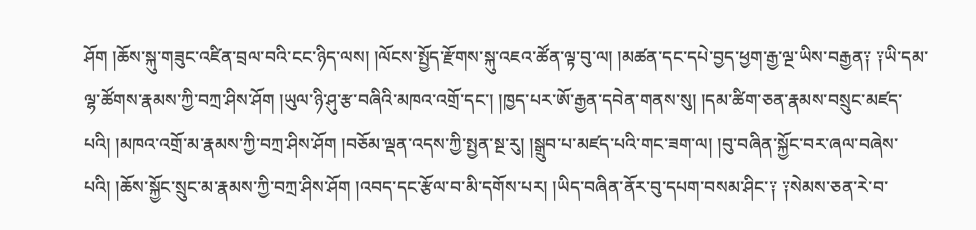ཤོག །ཆོས་སྐུ་གཟུང་འཛིན་བྲལ་བའི་ངང་ཉིད་ལས། །ལོངས་སྤྱོད་རྫོགས་སྐུ་འཇའ་ཚོན་ལྟ་བུ་ལ། །མཚན་དང་དཔེ་བྱད་ཕྱག་རྒྱ་ལྔ་ཡིས་བརྒྱན༑ ༑ཡི་དམ་ལྷ་ཚོགས་རྣམས་ཀྱི་བཀྲ་ཤིས་ཤོག །ཡུལ་ཉི་ཤུ་རྩ་བཞིའི་མཁའ་འགྲོ་དང་། །ཁྱད་པར་ཨོ་རྒྱན་དབེན་གནས་སུ། །དམ་ཚིག་ཅན་རྣམས་བསྲུང་མཛད་པའི། །མཁའ་འགྲོ་མ་རྣམས་ཀྱི་བཀྲ་ཤིས་ཤོག །བཅོམ་ལྡན་འདས་ཀྱི་སྤྱན་སྔ་རུ། །སྒྲུབ་པ་མཛད་པའི་གང་ཟག་ལ། །བུ་བཞིན་སྐྱོང་བར་ཞལ་བཞེས་པའི། །ཆོས་སྐྱོང་སྲུང་མ་རྣམས་ཀྱི་བཀྲ་ཤིས་ཤོག །འབད་དང་རྩོལ་བ་མི་དགོས་པར། །ཡིད་བཞིན་ནོར་བུ་དཔག་བསམ་ཤིང་༑ ༑སེམས་ཅན་རེ་བ་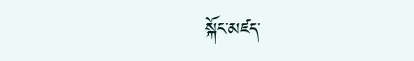སྐོང་མཛད་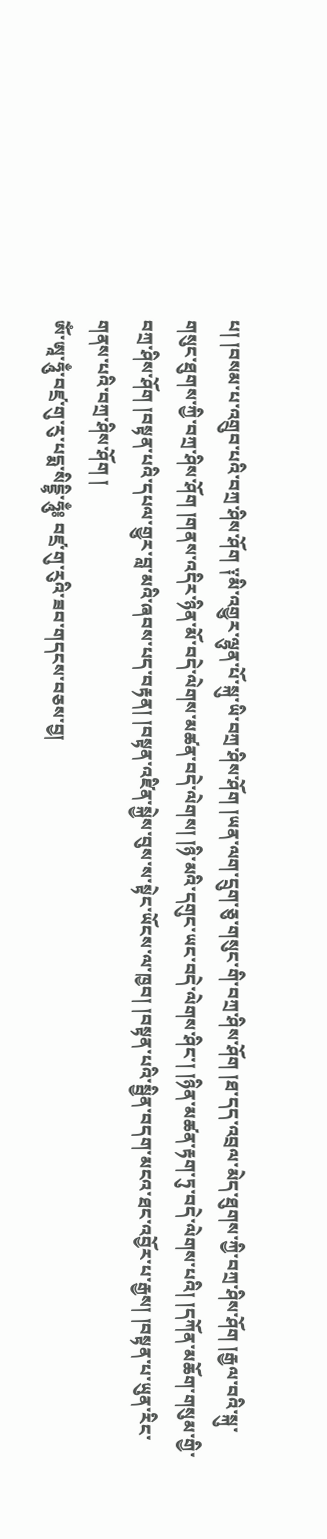པ། །བསམ་པ་འགྲུབ་པའི་བཀྲ་ཤིས་ཤོག ༑མི་འགྱུར་ལྷུན་པོ་སྐུ་ཡི་བཀྲ་ཤིས་ཤོག །ཡན་ལག་དྲུག་ཅུ་གསུང་གི་བཀྲ་ཤིས་ཤོག །ཐ་དད་འབྲལ་མེད་ཐུགས་ཀྱི་བཀྲ་ཤིས་ཤོག །རྒྱལ་བའི་སྐུ་གསུང་ཐུགས་ཀྱི་བཀྲ་ཤིས་ཤོག །གནས་འདིར་ཉིན་མོ་བདེ་ལེགས་མཚན་བདེ་ལེགས། །ཉི་མའི་དགུང་ཡང་བདེ་ལེགས་ཤིང་། །ཉིན་མཚན་རྟག་ཏུ་བདེ་ལེགས་པའི། །དཀོན་མཆོག་གསུམ་གྱི་བཀྲ་ཤིས་ཤོག །བསྟན་པའི་དཔལ་གྱུར་བླ་མའི་ཞབས་པད་བརྟན། །བསྟན་འཛིན་སྐྱེས་བུས་ས་སྟེང་ཡོངས་ལ་ཁྱབ། །བསྟན་པའི་སྦྱིན་བདག་མངའ་ཐང་འབྱོར་པ་རྒྱས། །བསྟན་པ་ཡུན་རིང་གནས་པའི་བཀྲ་ཤིས་ཤོག །
ཨོཾ་ཨཱ་ཧཱུྃ་བཛྲ་གུ་རུ་པདྨ་སིདྡྷི་ཧཱུྃ༔ བཛྲ་གུ་རུའི་ཟབ་གདངས་བཅས་བྱ།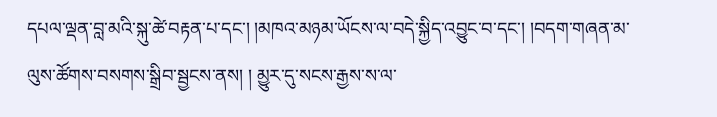དཔལ་ལྡན་བླ་མའི་སྐུ་ཚེ་བརྟན་པ་དང་། །མཁའ་མཉམ་ཡོངས་ལ་བདེ་སྐྱིད་འབྱུང་བ་དང་། །བདག་གཞན་མ་ལུས་ཚོགས་བསགས་སྒྲིབ་སྦྱངས་ནས། ། མྱུར་དུ་སངས་རྒྱས་ས་ལ་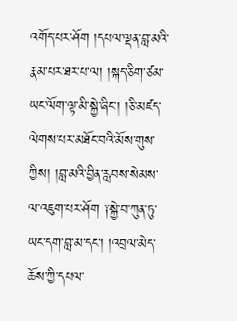འགོད་པར་ཤོག །དཔལ་ལྡན་བླ་མའི་རྣམ་པར་ཐར་པ་ལ། །སྐད་ཅིག་ཙམ་ཡང་ལོག་ལྟ་མི་སྐྱེ་ཞིང་། །ཅི་མཛད་ལེགས་པར་མཐོང་བའི་མོས་གུས་ཀྱིས། །བླ་མའི་བྱིན་རླབས་སེམས་ལ་འཇུག་པར་ཤོག ༑སྐྱེ་བ་ཀུན་ཏུ་ཡང་དག་བླ་མ་དང་། །འབྲལ་མེད་ཆོས་ཀྱི་དཔལ་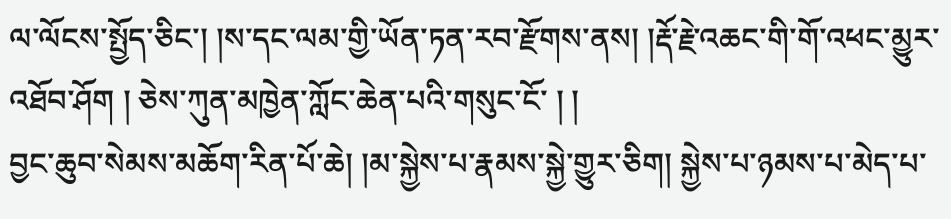ལ་ལོངས་སྤྱོད་ཅིང་། །ས་དང་ལམ་གྱི་ཡོན་ཏན་རབ་རྫོགས་ནས། །རྡོ་རྗེ་འཆང་གི་གོ་འཕང་མྱུར་འཐོབ་ཤོག ། ཅེས་ཀུན་མཁྱེན་ཀློང་ཆེན་པའི་གསུང་ངོ་ ། །
བྱང་ཆུབ་སེམས་མཆོག་རིན་པོ་ཆེ། །མ་སྐྱེས་པ་རྣམས་སྐྱེ་གྱུར་ཅིག། སྐྱེས་པ་ཉམས་པ་མེད་པ་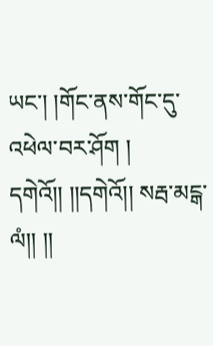ཡང་། །གོང་ནས་གོང་དུ་འཕེལ་བར་ཤོག །
དགེའོ།། །།དགེའོ།། སརྦ་མངྒ་ལཾ།། །།